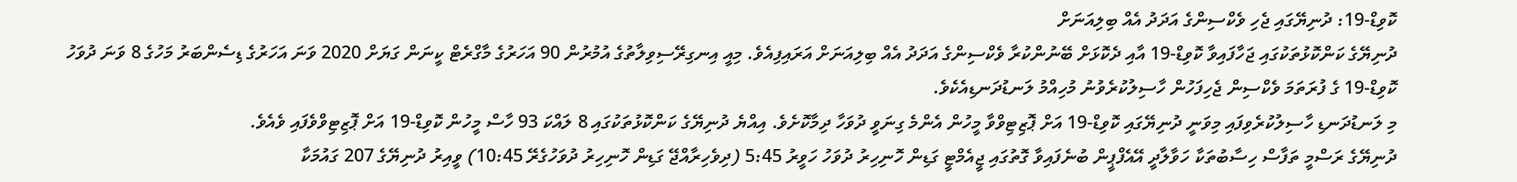ކޮވިޑް-19: ދުނިޔޭގައި ޖެހި ވެކްސިންގެ އަދަދު އެއް ބިލިއަނަށް
ދުނިޔޭގެ ކަންކޮޅުތަކުގައި ޖަހާފައިވާ ކޮވިޑް-19 އާއި ދެކޮޅަށް ބޭނުންކުރާ ވެކްސިންގެ އަދަދު އެއް ބިލިއަނަށް އަރައިފިއެވެ. މިއީ އިނގިރޭސިވިލާތުގެ އުމުރުން 90 އަހަރުގެ މާގްރެޓް ކީނަން ގަޔަށް 2020 ވަނަ އަހަރުގެ ޑިސެންބަރު މަހުގެ 8 ވަނަ ދުވަހު ކޮވިޑް-19 ގެ ފުރަތަމަ ވެކްސިން ޖެހިފަހުން ހާސިލުކުރެވުނު މުހިއްމު ލަނޑުދަނޑިއެކެވެ.
މި ލަނޑުދަނޑި ހާސިލުކުރެވިފައި މިވަނީ ދުނިޔޭގައި ކޮވިޑް-19 އަށް ޕޮޒިޓިވްވާ މީހުން އެންމެ ގިނަވީ ދުވަހާ ދިމާކޮށެވެ. އިއްޔެ ދުނިޔޭގެ ކަންކޮޅުތަކުގައި 8 ލައްކަ 93 ހާސް މީހުން ކޮވިޑް-19 އަށް ޕޮޒިޓިވްވެފައި ވެއެވެ.
ދުނިޔޭގެ ރަސްމީ ތަފާސް ހިސާބުތަކާ ހަވާލާދީ އޭއެފްޕީން ބުނެފައިވާ ގޮތުގައި ޖީއެމްޓީ ގަޑިން ހޮނިހިރު ދުވަހު ހަވީރު 5:45 (ދިވެހިރާއްޖޭ ގަޑިން ހޮނިހިރު ދުވަހުގެރޭ 10:45) ވީއިރު ދުނިޔޭގެ 207 ގައުމަކާ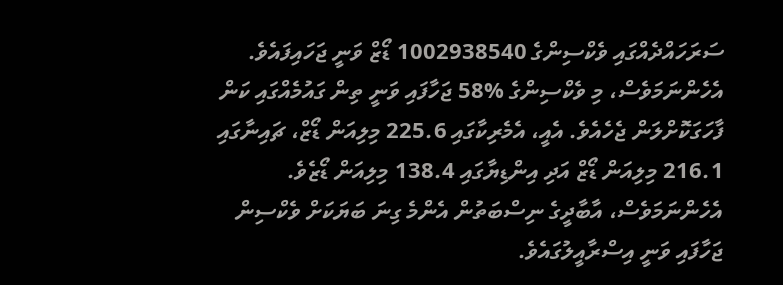ސަރަހައްދެއްގައި ވެކްސިންގެ 1002938540 ޑޯޒް ވަނީ ޖަހައިފައެވެ.
އެހެންނަމަވެސް، މި ވެކްސިންގެ %58 ޖަހާފައި ވަނީ ތިން ގައުމެއްގައި ކަން ފާހަގަކޮށްލަން ޖެހެއެވެ. އެއީ، އެމެރިކާގައި 225.6 މިލިއަން ޑޯޒް، ޗައިނާގައި 216.1 މިލިއަން ޑޯޒް އަދި އިންޑިޔާގައި 138.4 މިލިއަން ޑޯޒެވެ.
އެހެންނަމަވެސް، އާބާދީގެ ނިސްބަތުން އެންމެ ގިނަ ބަޔަކަށް ވެކްސިން ޖަހާފައި ވަނީ އިސްރާއީލުގައެވެ.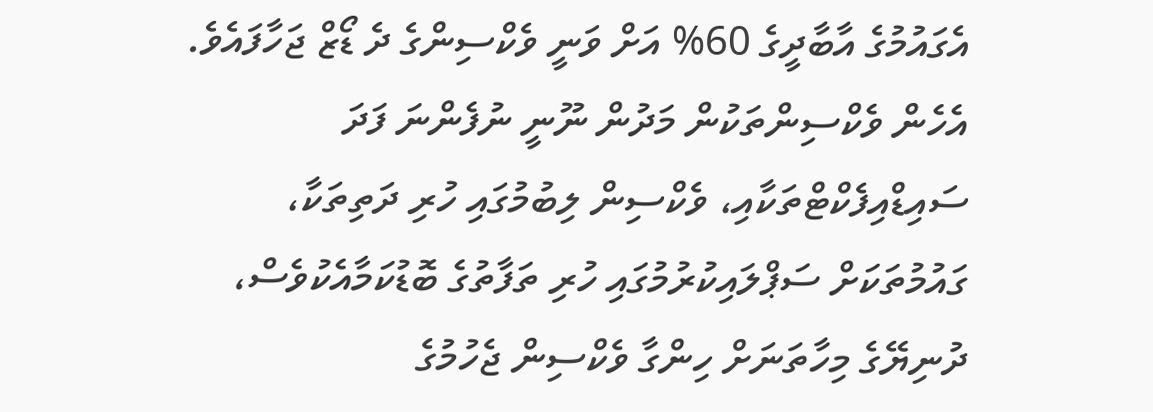އެގައުމުގެ އާބާދީގެ 60% އަށް ވަނީ ވެކްސިންގެ ދެ ޑޯޒް ޖަހާފައެވެ.
އެހެން ވެކްސިންތަކުން މަދުން ނޫނީ ނުފެންނަ ފަދަ ސައިޑްއިފެކްޓްތަކާއި، ވެކްސިން ލިބުމުގައި ހުރި ދަތިތަކާ، ގައުމުތަކަށް ސަޕްލައިކުރުމުގައި ހުރި ތަފާތުގެ ބޮޑުކަމާއެކުވެސް، ދުނިޔޭގެ މިހާތަނަށް ހިންގާ ވެކްސިން ޖެހުމުގެ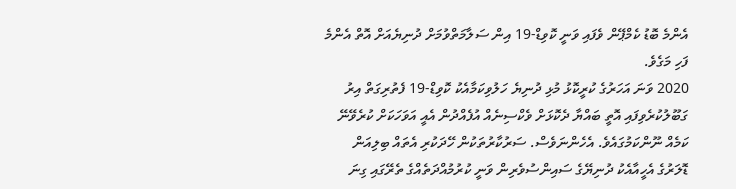އެންމެ ބޮޑު ކެމްޕޭން ވެފައި ވަނީ ކޮވިޑް-19 އިން ސަލާމަތްވުމަށް ދުނިޔެއަށް އޮތް އެންމެ ފަހި މަގެވެ.
2020 ވަނަ އަހަރުގެ ކުރީކޮޅު މުޅި ދުނިޔެ ހަލުވިކަމާއެކު ކޮވިޑް-19 ފެތުރިގަތް އިރު ގަބޫލުކުރެވިފައި އޮތީ ބައްޔާ ދެކޮޅަށް ވެކްސިނެއް އުފެއްދުން އެއީ އަވަހަކަށް ކުރެވޭނޭ ކަމެއް ނޫންކަމުގައެވެ. އެހެންނަވެސް. ސަރުކާރުތަކުން ހޭދަކުރި އެތައް ބިލިއަން ޑޮލަރުގެ އެހީއާއެކު ދުނިޔޭގެ ސައިންސުވެރިން ވަނީ ކުރުމުއްދަތެއްގެ ތެރޭގައި ގިނަ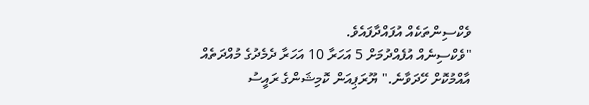ވެކްސިންތަކެއް އުފައްދާފައެވެ.
"ވެކްސިނެއް އުފެއްދުމަށް 5 އަހަރާ 10 އަހަރާ ދެމެދުގެ މުއްދަތެއް އާއްމުކޮށް ހޭދަވާނެ." ޔޫރަޕިއަން ކޮމިޝަންގެ ރައީސު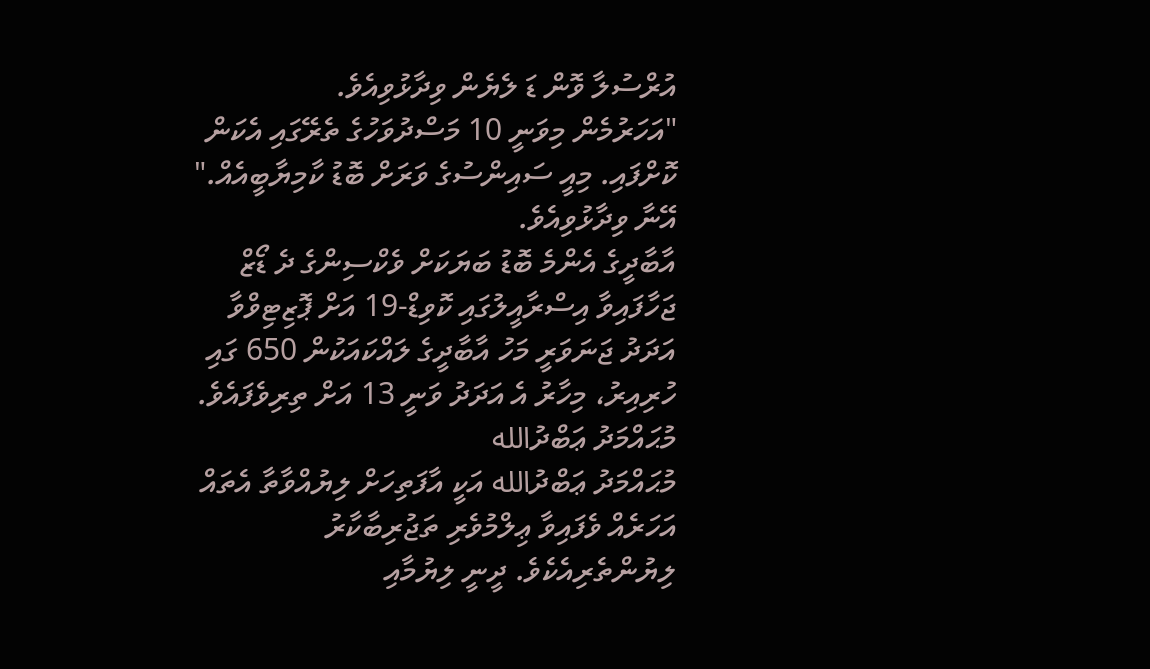އުރްސުލާ ވޮން ޑަ ލެޔެން ވިދާޅުވިއެވެ.
"އަހަރުމެން މިވަނީ 10 މަސްދުވަހުގެ ތެރޭގައި އެކަން ކޮށްފައި. މިއީ ސައިންސުގެ ވަރަށް ބޮޑު ކާމިޔާބީއެއް." އޭނާ ވިދާޅުވިއެވެ.
އާބާދީގެ އެންމެ ބޮޑު ބަޔަކަށް ވެކްސިންގެ ދެ ޑޯޒް ޖަހާފައިވާ އިސްރާއީލުގައި ކޮވިޑް-19 އަށް ޕޮޒިޓިވްވާ އަދަދު ޖަނަވަރީ މަހު އާބާދީގެ ލައްކައަކުން 650 ގައި ހުރިއިރު، މިހާރު އެ އަދަދު ވަނީ 13 އަށް ތިރިވެފައެވެ.
މުޙައްމަދު ޢަބްދުالله
މުޙައްމަދު ޢަބްދުالله އަކީ އާފަތިހަށް ލިޔުއްވާތާ އެތައް އަހަރެއް ވެފައިވާ ޢިލްމުވެރި ތަޖުރިބާކާރު ލިޔުންތެރިއެކެވެ. ދީނީ ލިޔުމާއި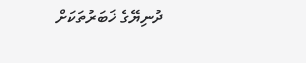ދުނިޔޭގެ ޚަބަރުތަކަށް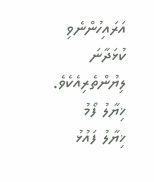އަރައިހުންނެވި ކުޅަދާނަ ލިޔުންތެރިއެކެވެ.
ޚިޔާލު ފޯމު
ޚިޔާލު ފައުޅު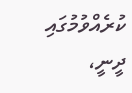ކުރެއްވުމުގައި ދީނީ،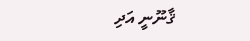ޤާނޫނީ އަދި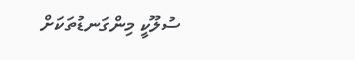ސުލޫކީ މިންގަނޑުތަކަށް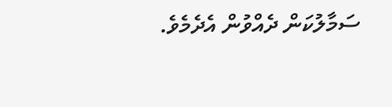ސަމާލުކަން ދެއްވުން އެދެމެވެ.